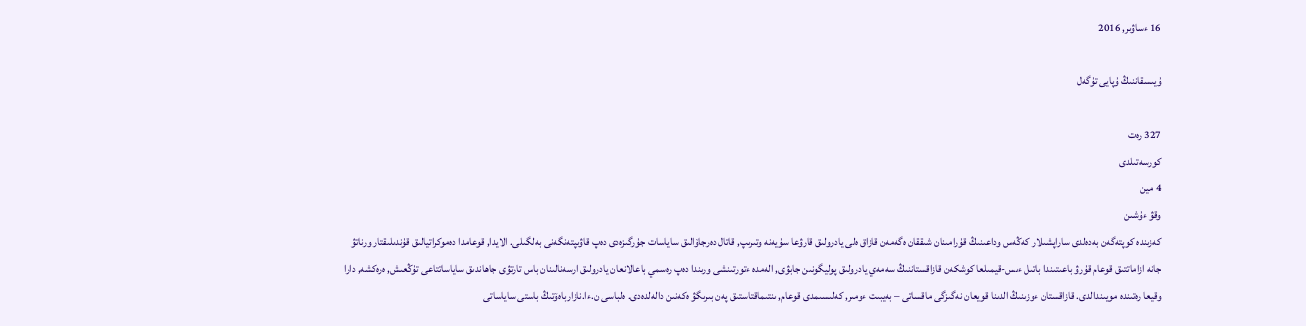16 ءساۋىر, 2016

ۇيىسقاننىڭ ۇپايى تۇگەل

327 رەت
كورسەتىلدى
4 مين
وقۋ ءۇشىن
كەزىندە كوپتەگەن بەدەلدى ساراپشىلار كەڭەس وداعىنىڭ قۇرامىنان شىققان ەگەمەن قازاق ەلى يادرولىق قارۋعا سۇيەنە وتىرىپ, قاتال دەرجاۆالىق ساياسات جۇرگىزەدى دەپ قاۋىپتەنگەنى بەلگىلى. الايدا, قوعامدا دەموكراتيالىق قۇندىلىقتار ورناتۋ جانە ازاماتتىق قوعام قۇرۋ باعىتىندا باتىل ءىس-قيمىلعا كوشكەن قازاقستاننىڭ سەمەي يادرولىق پوليگونىن جابۋى, الەمدە ءتورتىنشى ورىندا دەپ رەسمي باعالانعان يادرولىق ارسەنالىنان باس تارتۋى جاھاندىق ساياساتتاعى تۇڭعىش, ەرەكشە, دارا وقيعا رەتىندە مويىندالدى. قازاقستان ءوزىنىڭ الدىنا قويعان نەگىزگى ماقساتى – بەيبىت ءومىر, كەلىسىمدى قوعام, ىنتىماقتاستىق پەن بىرىگۋ ەكەنىن دالەلدەدى. ەلباسى ن.ءا.نازارباەۆتىڭ باستى ساياساتى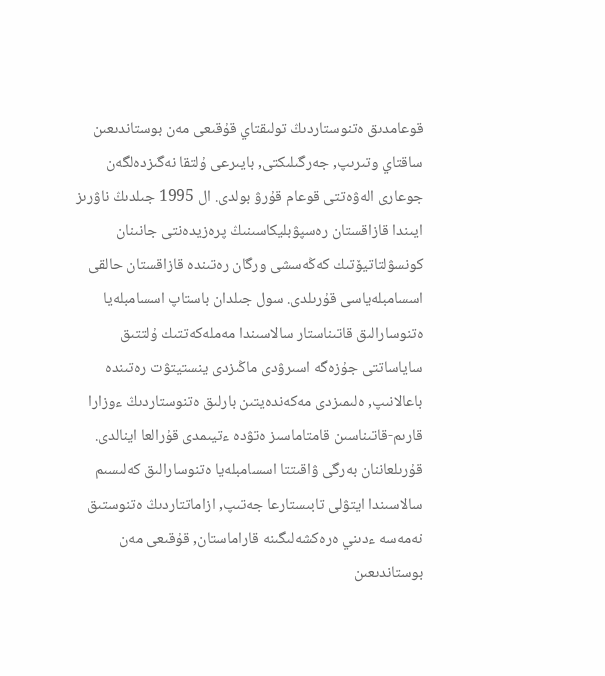قوعامدىق ەتنوستاردىڭ تولىقتاي قۇقىعى مەن بوستاندىعىن ساقتاي وتىرىپ, جەرگىلىكتى, بايىرعى ۇلتقا نەگىزدەلگەن جوعارى الەۋەتتى قوعام قۇرۋ بولدى. ال 1995 جىلدىڭ ناۋرىز ايىندا قازاقستان رەسپۋبليكاسىنىڭ پرەزيدەنتى جانىنان كونسۋلتاتيۆتىك كەڭەسشى ورگان رەتىندە قازاقستان حالقى اسسامبلەياسى قۇرىلدى. سول جىلدان باستاپ اسسامبلەيا ەتنوسارالىق قاتىناستار سالاسىندا مەملەكەتتىك ۇلتتىق ساياساتتى جۇزەگە اسىرۋدى ماڭىزدى ينستيتۋت رەتىندە باعالانىپ, ەلىمىزدى مەكەندەيتىن بارلىق ەتنوستاردىڭ ءوزارا قارىم-قاتىناسىن قامتاماسىز ەتۋدە ءتيىمدى قۇرالعا اينالدى. قۇرىلعاننان بەرگى ۋاقىتتا اسسامبلەيا ەتنوسارالىق كەلىسىم سالاسىندا ايتۋلى تابىستارعا جەتىپ, ازاماتتاردىڭ ەتنوستىق نەمەسە ءدىني ەرەكشەلىگىنە قاراماستان, قۇقىعى مەن بوستاندىعىن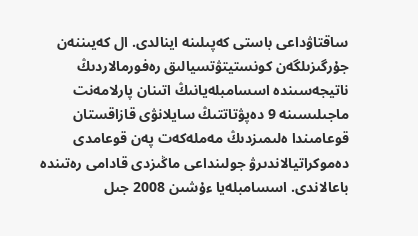ساقتاۋداعى باستى كەپىلىنە اينالدى. ال كەيىننەن جۇرگىزىلگەن كونستيتۋتسيالىق رەفورمالاردىڭ ناتيجەسىندە اسسامبلەيانىڭ اتىنان پارلامەنت ماجىلىسىنە 9 دەپۋتاتتىڭ سايلانۋى قازاقستان قوعامىندا ەلىمىزدىڭ مەملەكەت پەن قوعامدى دەموكراتيالاندىرۋ جولىنداعى ماڭىزدى قادامى رەتىندە باعالاندى. اسسامبلەيا ءۇشىن 2008 جىل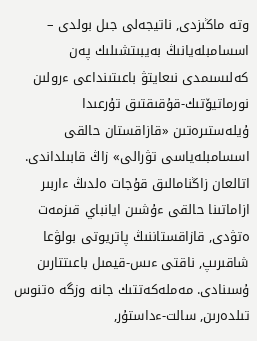وتە ماڭىزدى, ناتيجەلى جىل بولدى – اسسامبلەيانىڭ بەيبىتشىلىك پەن كەلىسىمدى نىعايتۋ باعىتىنداعى ءرولىن نورماتيۆتىك-قۇقىقتىق تۇرعىدا ۇيلەستىرەتىن «قازاقستان حالقى اسسامبلەياسى تۋرالى» زاڭ قابىلداندى. اتالعان زاڭنامالىق قۇجات ەلدىڭ ءاربىر ازاماتىنا حالقى ءۇشىن ايانباي قىزمەت ەتۋدى, قازاقستاننىڭ پاتريوتى بولۋعا شاقىرىپ, ناقتى ءىس-قيمىل باعىتتارىن ۇسىنادى. مەملەكەتتىك جانە وزگە ەتنوس تىلدەرىن, سالت-ءداستۇر,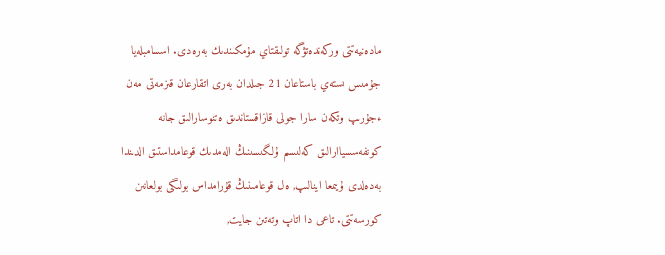مادەنيەتتى وركەندەتۋگە تولىقتاي مۇمكىندىك بەرەدى. اسسامبلەيا جۇمىس ىستەي باستاعان 21 جىلدان بەرى اتقارعان قىزمەتى مەن ءجۇرىپ وتكەن سارا جولى قازاقستاندىق ەتنوسارالىق جانە كونفەسسياارالىق كەلىسىم ۇلگىسىنىڭ الەمدىك قوعامداستىق الدىندا بەدەلدى ۇيىمعا اينالىپ, ەل قوعامىنىڭ قۇرامداس بولىگى بولعانىن كورسەتتى. تاعى دا اتاپ وتەتىن جايت,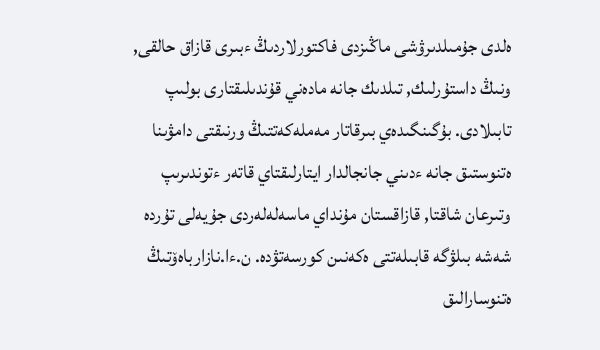ەلدى جۇمىلدىرۋشى ماڭىزدى فاكتورلاردىڭ ءبىرى قازاق حالقى, ونىڭ داستۇرلىك, تىلدىك جانە مادەني قۇندىلىقتارى بولىپ تابىلادى. بۇگىنگىدەي بىرقاتار مەملەكەتتىڭ ورنىقتى دامۋىنا ەتنوستىق جانە ءدىني جانجالدار ايتارلىقتاي قاتەر ءتوندىرىپ وتىرعان شاقتا, قازاقستان مۇنداي ماسەلەلەردى جۇيەلى تۇردە شەشە بىلۋگە قابىلەتتى ەكەنىن كورسەتۋدە. ن.ءا.نازارباەۆتىڭ ەتنوسارالىق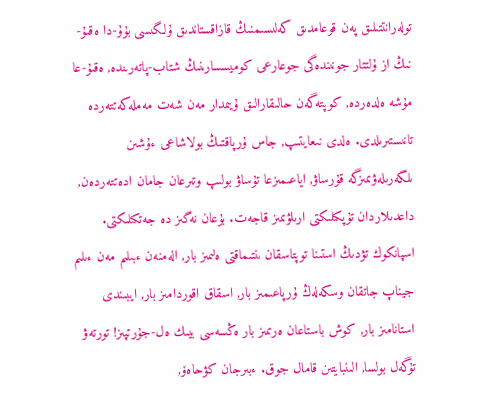تولەرانتتىلىق پەن قوعامدىق كەلىسىمنىڭ قازاقستاندىق ۇلگىسى بۇۇ-دا ەقىۇ-نىڭ از ۇلتتار جونىندەگى جوعارعى كوميسسارىنىڭ شتاب-پاتەرىندە, ەقىۇ-عا مۇشە ەلدەردە, كوپتەگەن حالىقارالىق ۇيىمدار مەن شەت مەملەكەتتەردە تانىستىرىلدى. ەلدى نىعايتىپ, جاس ۇرپاقتىڭ بولاشاعى ءۇشىن ىلگەرىلەۋىمىزگە قۇرساۋ, اياعىمىزعا تۇساۋ بولىپ وتىرعان جامان ادەتتەردەن, داعدىلاردان تۇپكىلىكتى ارىلۋىمىز قاجەت. بۇعان نەگىز دە جەتكىلىكتى. اسپانكوك تۋدىڭ استىنا توپتاسقان ىنتىماقتى ەلىمىز بار, الەمنەن ءبىلىم مەن ءىلىم جيناپ جاتقان وسكەلەڭ ۇرپاعىمىز بار, اسقاق اقوردامىز بار, ايبىندى استانامىز بار, كوش باستاعان ەرىمىز بار ەڭسەسى بيىك ەل-جۇرتپىز! تورتەۋ تۇگەل بولسا, الىنبايتىن قامال جوق. ءبىرجان كۋحاەۆ,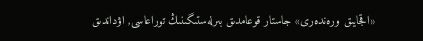«اقجايىق ورەندەرى» جاستار قوعامدىق بىرلەستىگىنىڭ توراعاسى, اۋداندىق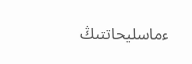ءماسليحاتتىڭ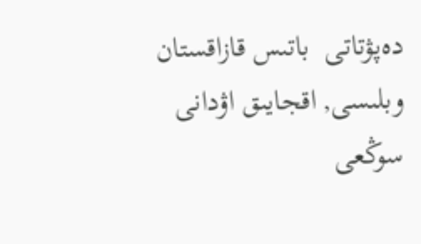دەپۋتاتى  باتىس قازاقستان وبلىسى, اقجايىق اۋدانى
سوڭعى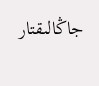جاڭالىقتار